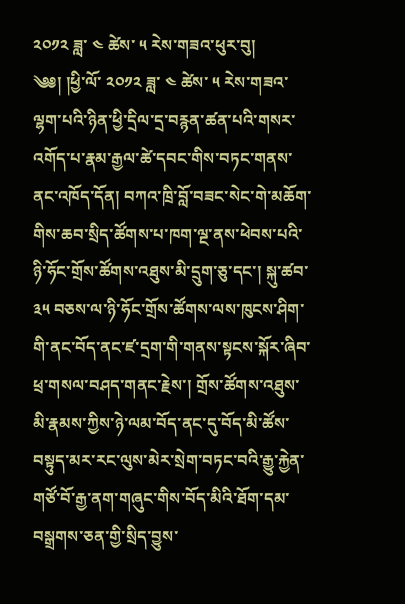༢༠༡༢ ཟླ་ ༤ ཚེས་ ༥ རེས་གཟའ་ཕུར་བུ།
༄༅། །ཕྱི་ལོ་ ༢༠༡༢ ཟླ་ ༤ ཚེས་ ༥ རེས་གཟའ་ལྷག་པའི་ཉིན་ཕྱི་དྲིལ་དྲ་བརྙན་ཚན་པའི་གསར་འགོད་པ་རྣམ་རྒྱལ་ཚེ་དབང་གིས་བཏང་གནས་ནང་འཁོད་དོན། བཀའ་ཁྲི་བློ་བཟང་སེང་གེ་མཆོག་གིས་ཆབ་སྲིད་ཚོགས་པ་ཁག་ལྔ་ནས་ཕེབས་པའི་ཉི་ཧོང་གྲོས་ཚོགས་འཐུས་མི་དྲུག་ཅུ་དང་། སྐུ་ཚབ་ ༣༥ བཅས་ལ་ཉི་ཧོང་གྲོས་ཚོགས་ལས་ཁུངས་ཤིག་གི་ནང་བོད་ནང་ཛ་དྲག་གི་གནས་སྟངས་སྐོར་ཞིབ་ཕྲ་གསལ་བཤད་གནང་རྗེས་། གྲོས་ཚོགས་འཐུས་མི་རྣམས་ཀྱིས་ཉེ་ལམ་བོད་ནང་དུ་བོད་མི་ཚོས་བསྟུད་མར་རང་ལུས་མེར་སྲེག་བཏང་བའི་རྒྱུ་རྐྱེན་གཙོ་བོ་རྒྱ་ནག་གཞུང་གིས་བོད་མིའི་ཐོག་དམ་བསྒྲགས་ཅན་གྱི་སྲིད་བྱུས་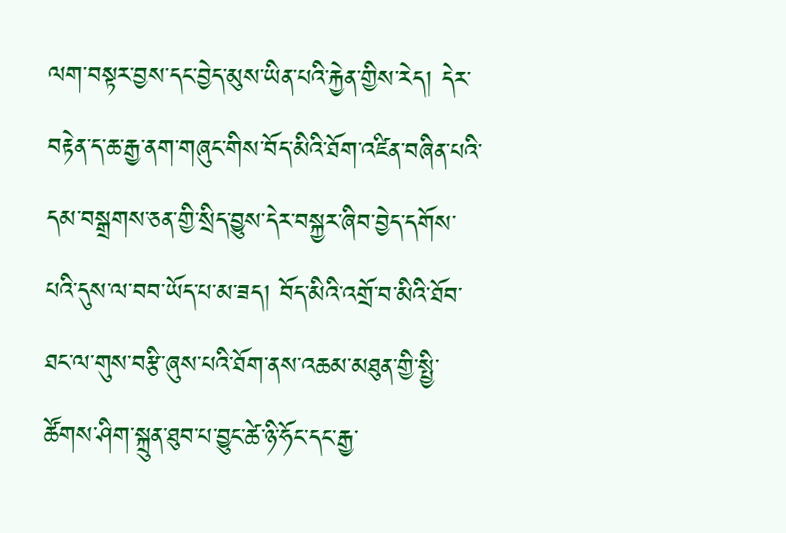ལག་བསྟར་བྱས་དང་བྱེད་མུས་ཡིན་པའི་རྐྱེན་གྱིས་རེད། དེར་བརྟེན་ད་ཆ་རྒྱ་ནག་གཞུང་གིས་བོད་མིའི་ཐོག་འཛིན་བཞིན་པའི་དམ་བསྒྲགས་ཅན་གྱི་སྲིད་བྱུས་དེར་བསྐྱར་ཞིབ་བྱེད་དགོས་པའི་དུས་ལ་བབ་ཡོད་པ་མ་ཟད། བོད་མིའི་འགྲོ་བ་མིའི་ཐོབ་ཐང་ལ་གུས་བརྩི་ཞུས་པའི་ཐོག་ནས་འཆམ་མཐུན་གྱི་སྤྱི་ཚོགས་ཤིག་སྐྲུན་ཐུབ་པ་བྱུང་ཚེ་ཉི་ཧོང་དང་རྒྱ་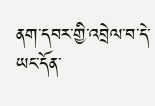ནག་དབར་གྱི་འབྲེལ་བ་དེ་ཡང་དོན་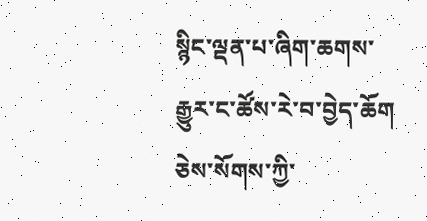སྙིང་ལྡན་པ་ཞིག་ཆགས་རྒྱུར་ང་ཚོས་རེ་བ་བྱེད་ཆོག ཅེས་སོགས་ཀྱི་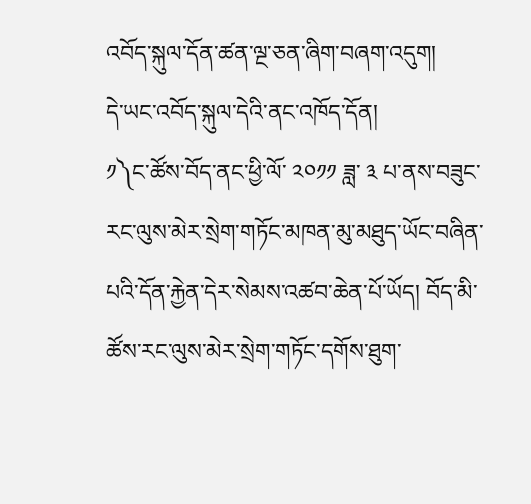འབོད་སྐུལ་དོན་ཚན་ལྔ་ཅན་ཞིག་བཞག་འདུག།
དེ་ཡང་འབོད་སྐུལ་དེའི་ནང་འཁོད་དོན།
༡༽ང་ཚོས་བོད་ནང་ཕྱི་ལོ་ ༢༠༡༡ ཟླ་ ༣ པ་ནས་བཟུང་རང་ལུས་མེར་སྲེག་གཏོང་མཁན་མུ་མཐུད་ཡོང་བཞིན་པའི་དོན་རྐྱེན་དེར་སེམས་འཚབ་ཆེན་པོ་ཡོད། བོད་མི་ཚོས་རང་ལུས་མེར་སྲེག་གཏོང་དགོས་ཐུག་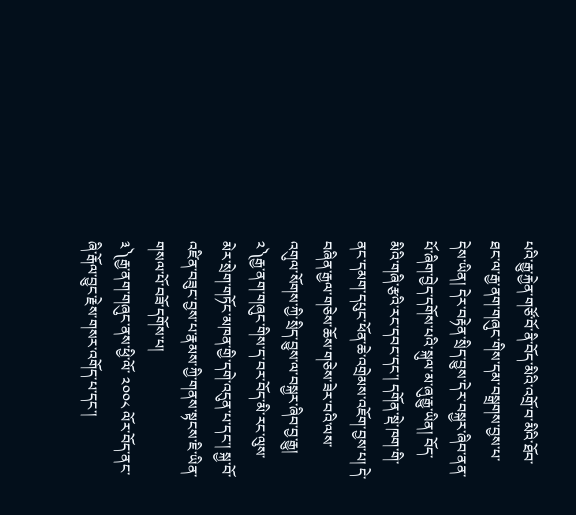པའི་རྒྱུ་རྐྱེན་གཙོ་བོ་ནི་བོད་མིའི་འགྲོ་བ་མིའི་ཐོབ་ཐང་ལ་རྒྱ་ནག་གཞུང་གིས་དམ་བསྒྲགས་བྱས་པ་དེས་ཡིན། དེར་བརྟེན་སྲིད་བྱུས་དེར་བསྐྱར་ཞིབ་ནན་པོ་ཞིག་བྱེད་དགོས་པའི་སྐུལ་མ་ཞུ་རྒྱུ་ཡིན། བོད་མིའི་གཞི་རྩའི་རང་དབང་དང་། དགོན་སྡེ་ཁག་གི་ནང་དམག་དཔུང་ཕོན་ཆེ་འགྲེམས་འཇོག་བྱས་པ། དེ་བཞིན་རྒྱལ་གཅེས་ཆོས་གཅེས་ཟེར་བའི་ལས་འགུལ་སོགས་ཀྱི་སྲིད་བྱུས་ལ་བསྐྱར་ཞིབ་བྱ་རྒྱུ།
༢༽རྒྱ་ནག་གཞུང་གིས་ད་བར་བོད་མི་རང་ལུས་མེར་སྲེག་གཏོང་མཁན་གྱི་དགེ་འདུན་པ་དང་། སྐྱ་བོ་འཛིན་བཟུང་བྱས་པ་རྣམས་ཀྱི་གནས་སྟངས་ཇི་ཡིན་གསལ་པོ་བཟོ་དགོས་པ།
༣༽རྒྱ་ནག་གཞུང་ནས་ཕྱི་ལོ་ ༢༠༠༨ ལོར་བོད་ནང་ཞི་རྒོལ་བྱུང་རྗེས་གསར་འགོད་པ་དང་།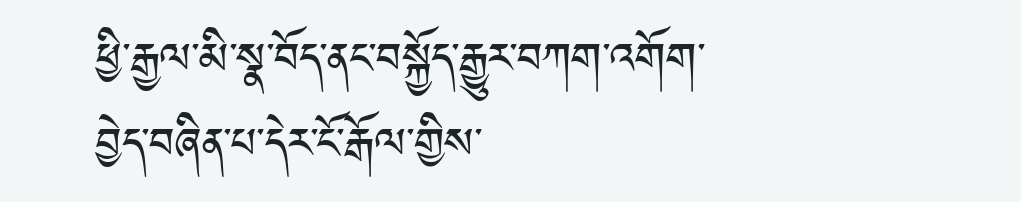ཕྱི་རྒྱལ་མི་སྣ་བོད་ནང་བསྐྱོད་རྒྱུར་བཀག་འགོག་བྱེད་བཞིན་པ་དེར་ངོ་རྒོལ་གྱིས་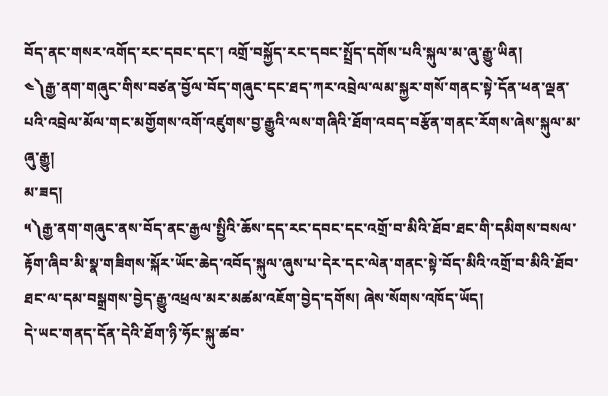བོད་ནང་གསར་འགོད་རང་དབང་དང་། འགྲོ་བསྐྱོད་རང་དབང་སྤྲོད་དགོས་པའི་སྐུལ་མ་ཞུ་རྒྱུ་ཡིན།
༤༽རྒྱ་ནག་གཞུང་གིས་བཙན་བྱོལ་བོད་གཞུང་དང་ཐད་ཀར་འབྲེལ་ལམ་སྐྱར་གསོ་གནང་སྟེ་དོན་ཕན་ལྡན་པའི་འབྲེལ་མོལ་གང་མགྱོགས་འགོ་འཛུགས་བྱ་རྒྱུའི་ལས་གཞིའི་ཐོག་འབད་བརྩོན་གནང་རོགས་ཞེས་སྐུལ་མ་ཞུ་རྒྱུ།
མ་ཟད།
༥༽རྒྱ་ནག་གཞུང་ནས་བོད་ནང་རྒྱལ་སྤྱིའི་ཆོས་དད་རང་དབང་དང་འགྲོ་བ་མིའི་ཐོབ་ཐང་གི་དམིགས་བསལ་རྟོག་ཞིབ་མི་སྣ་གཟིགས་སྐོར་ཡོང་ཆེད་འབོད་སྐུལ་ཞུས་པ་དེར་དང་ལེན་གནང་སྟེ་བོད་མིའི་འགྲོ་བ་མིའི་ཐོབ་ཐང་ལ་དམ་བསྒྲགས་བྱེད་རྒྱུ་འཕྲལ་མར་མཚམ་འཇོག་བྱེད་དགོས། ཞེས་སོགས་འཁོད་ཡོད།
དེ་ཡང་གནད་དོན་དེའི་ཐོག་ཉི་ཧོང་སྐུ་ཚབ་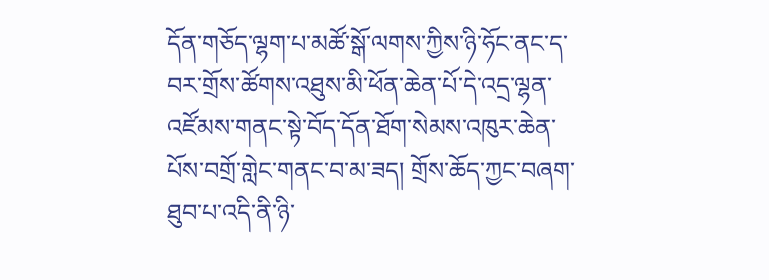དོན་གཅོད་ལྷག་པ་མཚོ་སྒོ་ལགས་ཀྱིས་ཉི་ཧོང་ནང་ད་བར་གྲོས་ཚོགས་འཐུས་མི་ཕོན་ཆེན་པོ་དེ་འདྲ་ལྷན་འཛོམས་གནང་སྟེ་བོད་དོན་ཐོག་སེམས་འཁུར་ཆེན་པོས་བགྲོ་གླེང་གནང་བ་མ་ཟད། གྲོས་ཆོད་ཀྱང་བཞག་ཐུབ་པ་འདི་ནི་ཉི་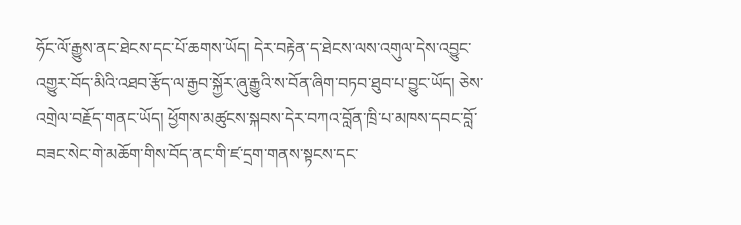ཧོང་ལོ་རྒྱུས་ནང་ཐེངས་དང་པོ་ཆགས་ཡོད། དེར་བརྟེན་ད་ཐེངས་ལས་འགུལ་དེས་འབྱུང་འགྱུར་བོད་མིའི་འཐབ་རྩོད་ལ་རྒྱབ་སྐྱོར་ཞུ་རྒྱུའི་ས་བོན་ཞིག་བཏབ་ཐུབ་པ་བྱུང་ཡོད། ཅེས་འགྲེལ་བརྗོད་གནང་ཡོད། ཕྱོགས་མཚུངས་སྐབས་དེར་བཀའ་བློན་ཁྲི་པ་མཁས་དབང་བློ་བཟང་སེང་གེ་མཆོག་གིས་བོད་ནང་གི་ཛ་དྲག་གནས་སྟངས་དང་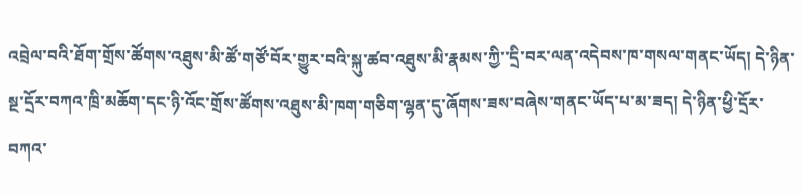འབྲེལ་བའི་ཐོག་གྲོས་ཚོགས་འཐུས་མི་ཚོ་གཙོ་བོར་གྱུར་བའི་སྐུ་ཚབ་འཐུས་མི་རྣམས་ཀྱི་་དྲི་བར་ལན་འདེབས་ཁ་གསལ་གནང་ཡོད། དེ་ཉིན་སྔ་དྲོར་བཀའ་ཁྲི་མཆོག་དང་ཉི་འོང་གྲོས་ཚོགས་འཐུས་མི་ཁག་གཅིག་ལྷན་དུ་ཞོགས་ཟས་བཞེས་གནང་ཡོད་པ་མ་ཟད། དེ་ཉིན་ཕྱི་དྲོར་བཀའ་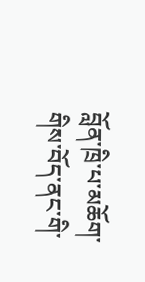བློན་ཁྲི་པ་མཆོག་གིས་བོད་ནང་གི་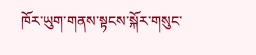ཁོར་ཡུག་གནས་སྟངས་སྐོར་གསུང་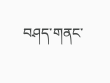བཤད་གནང་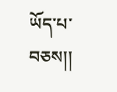ཡོད་པ་བཅས།།